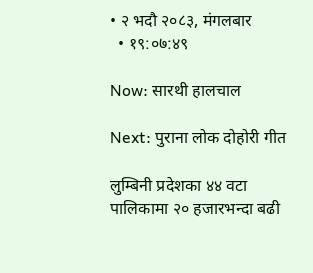• २ भदौ २०८३, मंगलबार
  • १९:०७:४९

Now: सारथी हालचाल

Next: पुराना लोक दोहोरी गीत

लुम्बिनी प्रदेशका ४४ वटा पालिकामा २० हजारभन्दा बढी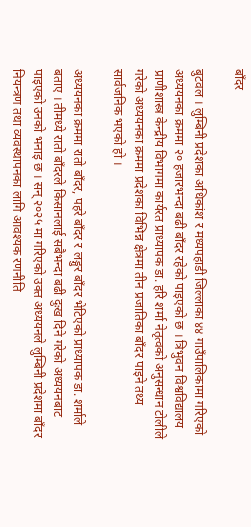बाँदर

बुटवल । लुम्बिनी प्रदेशका अधिकांश र मध्यपहाडी जिल्लाका ४४ गाउँपालिकामा गरिएको अध्ययनका क्रममा २० हजारभन्दा बढी बाँदर रहेको पाइएको छ । त्रिभुवन विश्वविद्यालय प्राणीशास्त्र केन्द्रीय विभागमा कार्यरत प्राध्यापक डा. हरि शर्मा नेतृत्वको अनुसन्धान टोलीले गरेको अध्ययनका क्रममा प्रदेशका विभिन्न क्षेत्रमा तीन प्रजातिका बाँदर पाइने तथ्य सार्वजनिक भएको हो ।

अध्ययनका क्रममा रातो बाँदर, पहरे बाँदर र लङ्गुर बाँदर भेटिएको प्राध्यापक डा. शर्माले बताए । तीमध्ये रातो बाँदरले किसानलाई सबैभन्दा बढी दुःख दिने गरेको अध्ययनबाट पाइएको उनको भनाइ छ । सन् २०२५ मा गरिएको उक्त अध्ययनले लुम्बिनी प्रदेशमा बाँदर नियन्त्रण तथा व्यवस्थापनका लागि आवश्यक रणनीति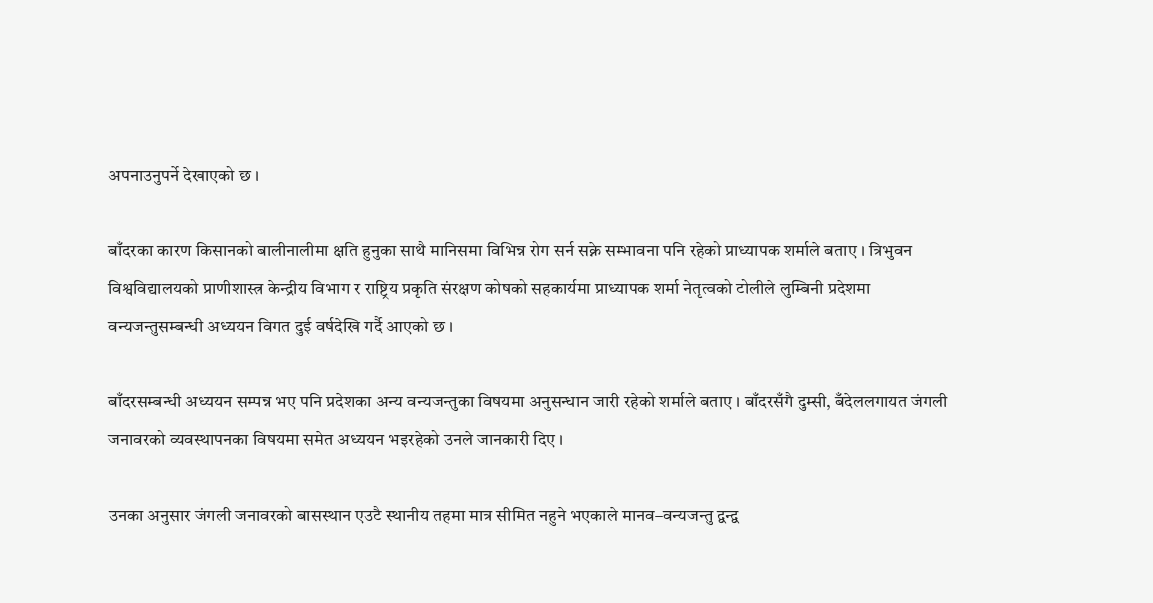अपनाउनुपर्ने देखाएको छ ।

बाँदरका कारण किसानको बालीनालीमा क्षति हुनुका साथै मानिसमा विभिन्न रोग सर्न सक्ने सम्भावना पनि रहेको प्राध्यापक शर्माले बताए । त्रिभुवन विश्वविद्यालयको प्राणीशास्त्र केन्द्रीय विभाग र राष्ट्रिय प्रकृति संरक्षण कोषको सहकार्यमा प्राध्यापक शर्मा नेतृत्वको टोलीले लुम्बिनी प्रदेशमा वन्यजन्तुसम्बन्धी अध्ययन विगत दुई वर्षदेखि गर्दै आएको छ ।

बाँदरसम्बन्धी अध्ययन सम्पन्न भए पनि प्रदेशका अन्य वन्यजन्तुका विषयमा अनुसन्धान जारी रहेको शर्माले बताए । बाँदरसँगै दुम्सी, बँदेललगायत जंगली जनावरको व्यवस्थापनका विषयमा समेत अध्ययन भइरहेको उनले जानकारी दिए ।

उनका अनुसार जंगली जनावरको बासस्थान एउटै स्थानीय तहमा मात्र सीमित नहुने भएकाले मानव–वन्यजन्तु द्वन्द्व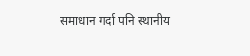समाधान गर्दा पनि स्थानीय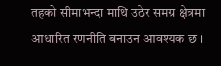तहको सीमाभन्दा माथि उठेर समग्र क्षेत्रमा आधारित रणनीति बनाउन आवश्यक छ ।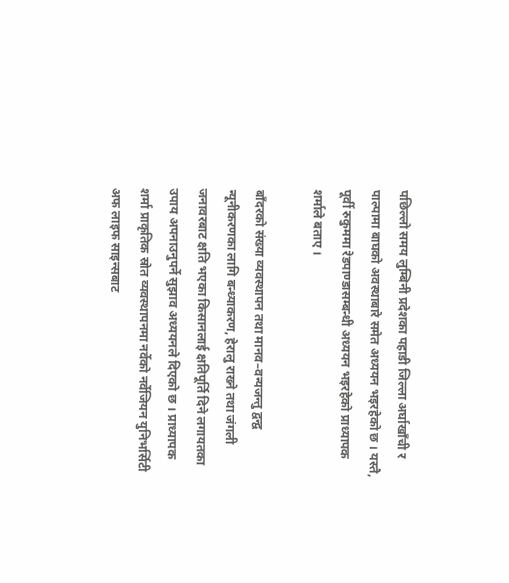पछिल्लो समय लुम्बिनी प्रदेशका पहाडी जिल्ला अर्घाखाँची र पाल्पामा बाघको अवस्थाबारे समेत अध्ययन भइरहेको छ । यस्तै, पूर्वी रुकुममा रेडपाण्डासम्बन्धी अध्ययन भइरहेको प्राध्यापक शर्माले बताए ।

बाँदरको संख्या व्यवस्थापन तथा मानव–वन्यजन्तु द्वन्द्व न्यूनीकरणका लागि बन्ध्याकरण, हेरालु राख्ने तथा जंगली जनावरबाट क्षति भएका किसानलाई क्षतिपूर्ति दिने लगायतका उपाय अपनाउनुपर्ने सुझाव अध्ययनले दिएको छ । प्राध्यापक शर्मा प्राकृतिक स्रोत व्यवस्थापनमा नर्वेको नर्वेजियन युनिभर्सिटी अफ लाइफ साइन्सबाट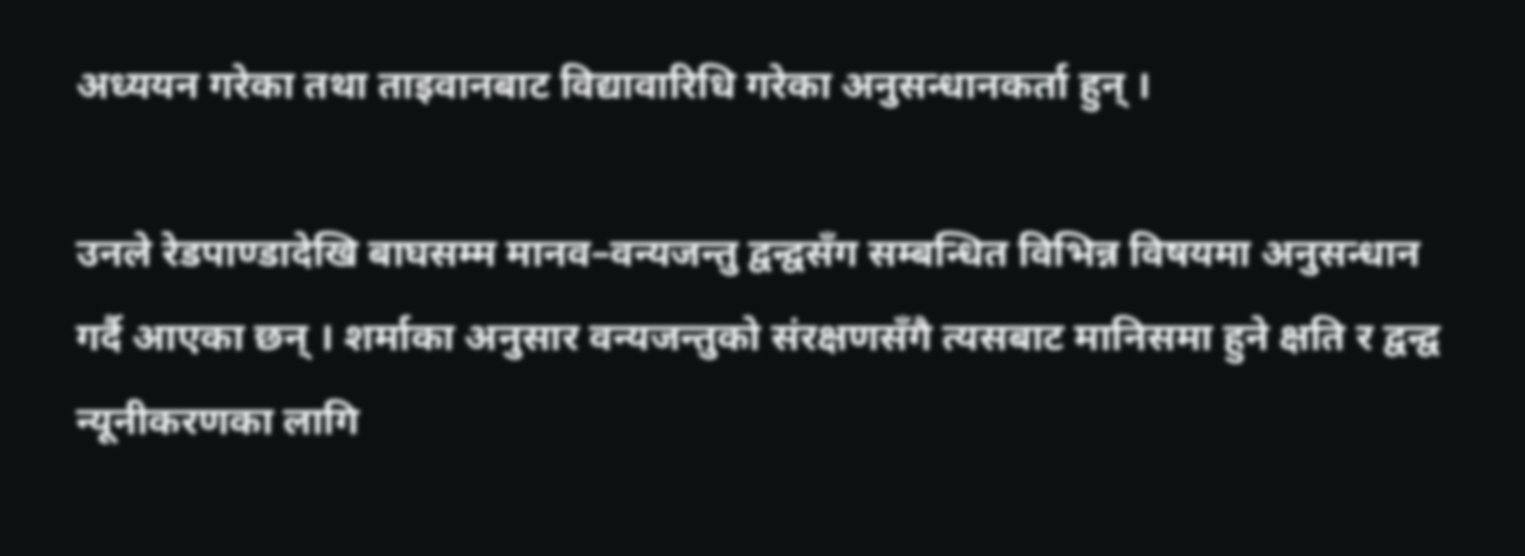अध्ययन गरेका तथा ताइवानबाट विद्यावारिधि गरेका अनुसन्धानकर्ता हुन् ।

उनले रेडपाण्डादेखि बाघसम्म मानव–वन्यजन्तु द्वन्द्वसँग सम्बन्धित विभिन्न विषयमा अनुसन्धान गर्दै आएका छन् । शर्माका अनुसार वन्यजन्तुको संरक्षणसँगै त्यसबाट मानिसमा हुने क्षति र द्वन्द्व न्यूनीकरणका लागि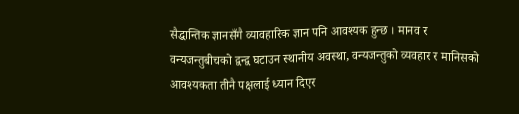सैद्धान्तिक ज्ञानसँगै व्यावहारिक ज्ञान पनि आवश्यक हुन्छ । मानव र वन्यजन्तुबीचको द्वन्द्व घटाउन स्थानीय अवस्था, वन्यजन्तुको व्यवहार र मानिसको आवश्यकता तीनै पक्षलाई ध्यान दिएर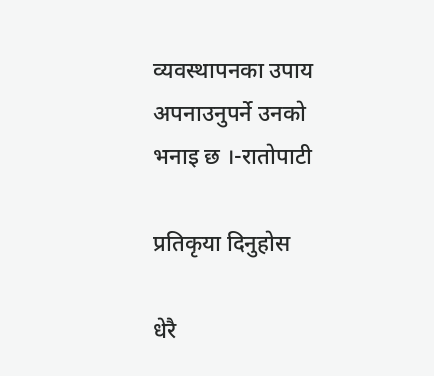व्यवस्थापनका उपाय अपनाउनुपर्ने उनको भनाइ छ ।-रातोपाटी

प्रतिकृया दिनुहोस

धेरै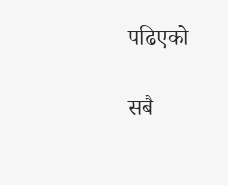पढिएको

सबै